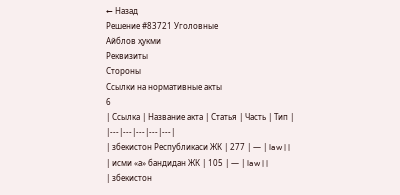← Назад
Решение #83721 Уголовные
Айблов ҳукми
Реквизиты
Стороны
Ссылки на нормативные акты
6
| Ссылка | Название акта | Статья | Часть | Тип |
|---|---|---|---|---|
| збекистон Республикаси ЖК | 277 | — | law | |
| исми «а» бандидан ЖК | 105 | — | law | |
| збекистон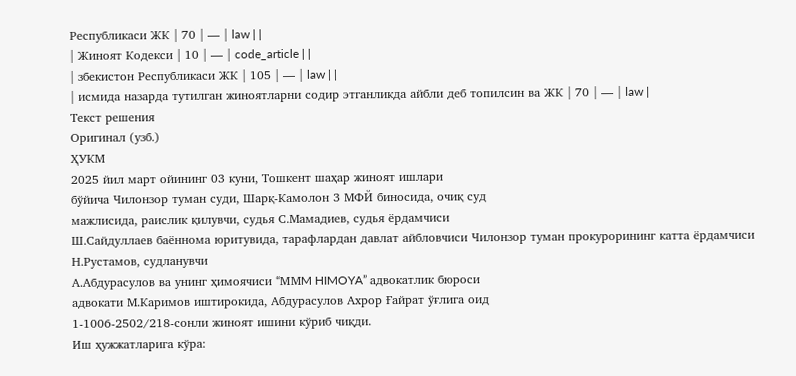Республикаси ЖК | 70 | — | law | |
| Жиноят Кодекси | 10 | — | code_article | |
| збекистон Республикаси ЖК | 105 | — | law | |
| исмида назарда тутилган жиноятларни содир этганликда айбли деб топилсин ва ЖК | 70 | — | law |
Текст решения
Оригинал (узб.)
ҲУКМ
2025 йил март ойининг 03 куни, Тошкент шаҳар жиноят ишлари
бўйича Чилонзор туман суди, Шарқ-Камолон 3 МФЙ биносида, очиқ суд
мажлисида, раислик қилувчи, судья С.Мамадиев, судья ёрдамчиси
Ш.Сайдуллаев баённома юритувида, тарафлардан давлат айбловчиси Чилонзор туман прокурорининг катта ёрдамчиси Н.Рустамов, судланувчи
А.Абдурасулов ва унинг ҳимоячиси “MМM HIMOYA” адвокатлик бюроси
адвокати М.Каримов иштирокида, Абдурасулов Ахрор Ғайрат ўғлига оид
1-1006-2502/218-сонли жиноят ишини кўриб чиқди.
Иш ҳужжатларига кўра: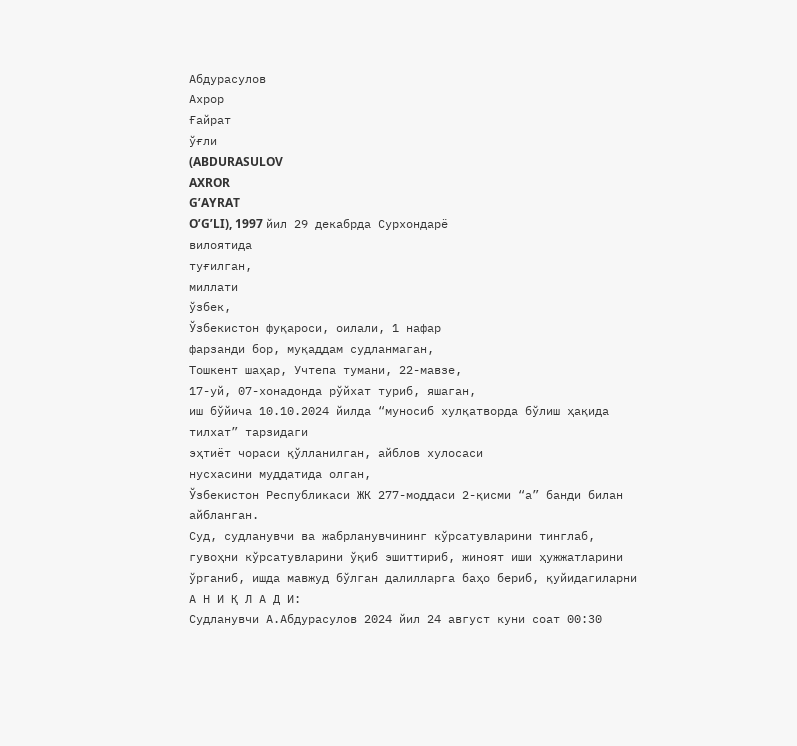Абдурасулов
Ахрор
Ғайрат
ўғли
(ABDURASULOV
AXROR
G’AYRAT
O’G’LI), 1997 йил 29 декабрда Сурхондарё
вилоятида
туғилган,
миллати
ўзбек,
Ўзбекистон фуқароси, оилали, 1 нафар
фарзанди бор, муқаддам судланмаган,
Тошкент шаҳар, Учтепа тумани, 22-мавзе,
17-уй, 07-хонадонда рўйхат туриб, яшаган,
иш бўйича 10.10.2024 йилда “муносиб хулқатворда бўлиш ҳақида тилхат” тарзидаги
эҳтиёт чораси қўлланилган, айблов хулосаси
нусхасини муддатида олган,
Ўзбекистон Республикаси ЖК 277-моддаси 2-қисми “а” банди билан
айбланган.
Суд, судланувчи ва жабрланувчининг кўрсатувларини тинглаб,
гувоҳни кўрсатувларини ўқиб эшиттириб, жиноят иши ҳужжатларини
ўрганиб, ишда мавжуд бўлган далилларга баҳо бериб, қуйидагиларни
А Н И Қ Л А Д И:
Судланувчи А.Абдурасулов 2024 йил 24 август куни соат 00:30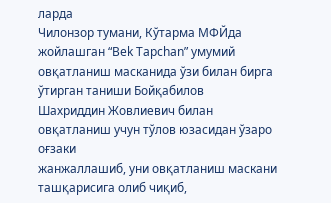ларда
Чилонзор тумани, Кўтарма МФЙда жойлашган “Bek Tapchan” умумий
овқатланиш масканида ўзи билан бирга ўтирган таниши Бойқабилов
Шахриддин Жовлиевич билан овқатланиш учун тўлов юзасидан ўзаро оғзаки
жанжаллашиб, уни овқатланиш маскани ташқарисига олиб чиқиб,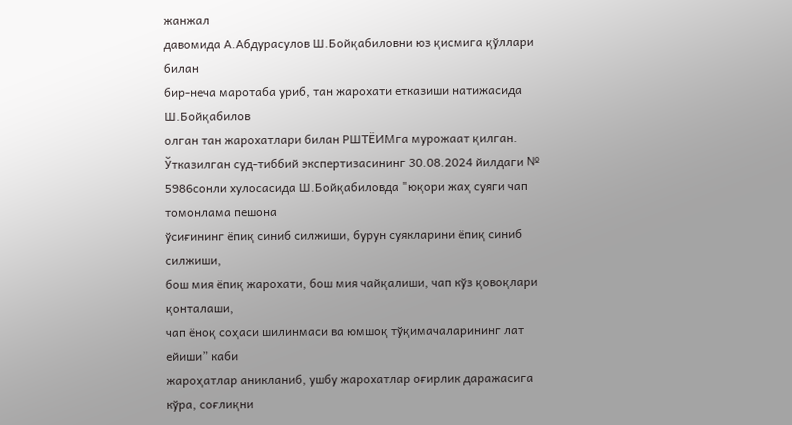жанжал
давомида А.Абдурасулов Ш.Бойқабиловни юз қисмига қўллари билан
бир-неча маротаба уриб, тан жарохати етказиши натижасида Ш.Бойқабилов
олган тан жарохатлари билан РШТЁИМга мурожаат қилган.
Ўтказилган суд-тиббий экспертизасининг 30.08.2024 йилдаги № 5986сонли хулосасида Ш.Бойқабиловда "юқори жаҳ суяги чап томонлама пешона
ўсиғининг ёпиқ синиб силжиши, бурун суякларини ёпиқ синиб силжиши,
бош мия ёпиқ жарохати, бош мия чайқалиши, чап кўз қовоқлари қонталаши,
чап ёноқ соҳаси шилинмаси ва юмшоқ тўқимачаларининг лат ейиши” каби
жароҳатлар аникланиб, ушбу жарохатлар оғирлик даражасига кўра, соғлиқни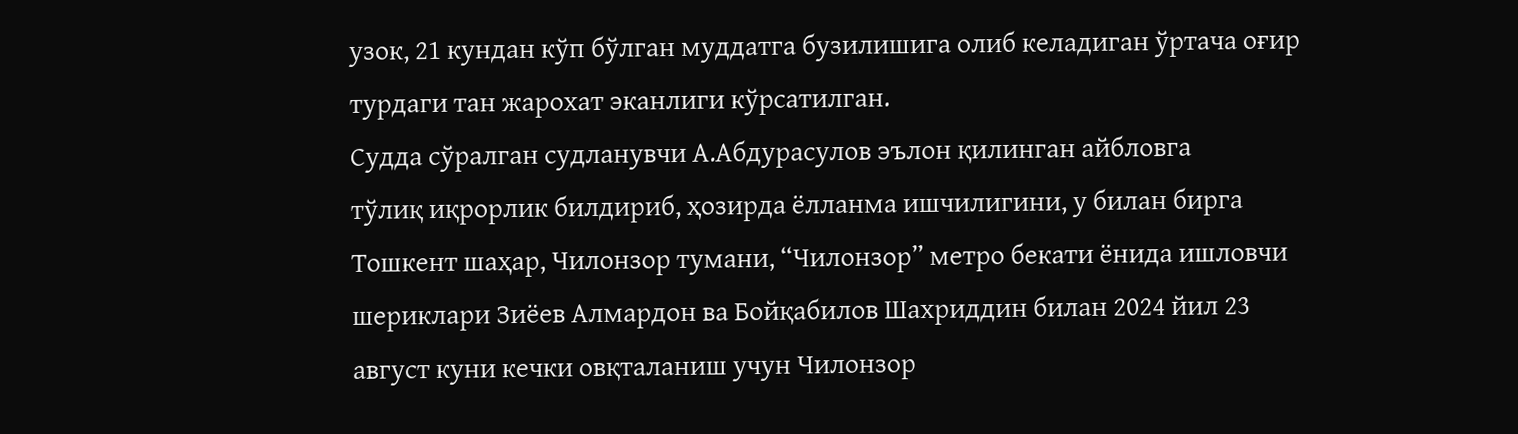узок, 21 кундан кўп бўлган муддатга бузилишига олиб келадиган ўртача оғир
турдаги тан жарохат эканлиги кўрсатилган.
Судда сўралган судланувчи А.Абдурасулов эълон қилинган айбловга
тўлиқ иқрорлик билдириб, ҳозирда ёлланма ишчилигини, у билан бирга
Тошкент шаҳар, Чилонзор тумани, “Чилонзор” метро бекати ёнида ишловчи
шериклари Зиёев Алмардон ва Бойқабилов Шахриддин билан 2024 йил 23
август куни кечки овқталаниш учун Чилонзор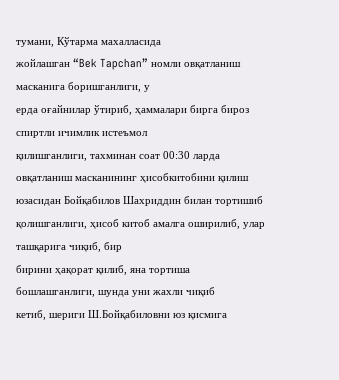тумани, Кўтарма махалласида
жойлашган “Bek Tapchan” номли овқатланиш масканига боришганлиги, у
ерда оғайнилар ўтириб, ҳаммалари бирга бироз спиртли ичимлик истеъмол
қилишганлиги, тахминан соат 00:30 ларда овқатланиш масканининг ҳисобкитобини қилиш юзасидан Бойқабилов Шахриддин билан тортишиб
қолишганлиги, ҳисоб китоб амалга оширилиб, улар ташқарига чиқиб, бир
бирини ҳақорат қилиб, яна тортиша бошлашганлиги, шунда уни жахли чиқиб
кетиб, шериги Ш.Бойқабиловни юз қисмига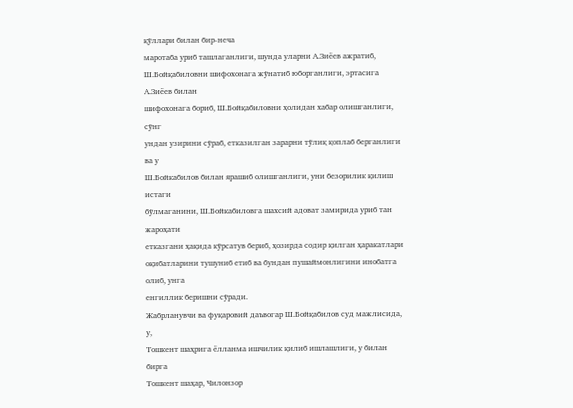қўллари билан бир-неча
маротаба уриб ташлаганлиги, шунда уларни А.Зиёев ажратиб,
Ш.Бойқабиловни шифохонага жўнатиб юборганлиги, эртасига А.Зиёев билан
шифохонага бориб, Ш.Бойқабиловни ҳолидан хабар олишганлиги, сўнг
ундан узирини сўраб, етказилган зарарни тўлиқ қоплаб берганлиги ва у
Ш.Бойкабилов билан ярашиб олишганлиги, уни безорилик қилиш истаги
бўлмаганини, Ш.Бойкабиловга шахсий адоват замирида уриб тан жароҳати
етказгани ҳақида кўрсатув бериб, ҳозирда содир қилган ҳаракатлари
оқибатларини тушуниб етиб ва бундан пушаймонлигини инобатга олиб, унга
енгиллик беришни сўради.
Жабрланувчи ва фуқаровий даъвогар Ш.Бойқабилов суд мажлисида, у,
Тошкент шаҳрига ёлланма ишчилик қилиб ишлашлиги, у билан бирга
Тошкент шаҳар, Чилонзор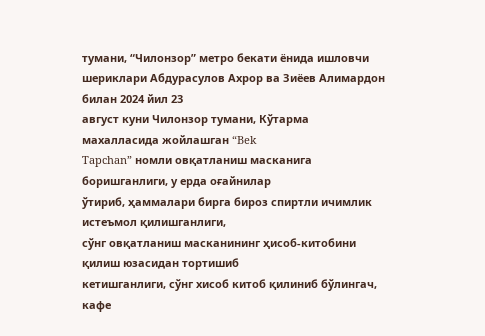тумани, “Чилонзор” метро бекати ёнида ишловчи
шериклари Абдурасулов Ахрор ва Зиёев Алимардон билан 2024 йил 23
август куни Чилонзор тумани, Кўтарма махалласида жойлашган “Bek
Tapchan” номли овқатланиш масканига боришганлиги, у ерда оғайнилар
ўтириб, ҳаммалари бирга бироз спиртли ичимлик истеъмол қилишганлиги,
сўнг овқатланиш масканининг ҳисоб-китобини қилиш юзасидан тортишиб
кетишганлиги, сўнг хисоб китоб қилиниб бўлингач, кафе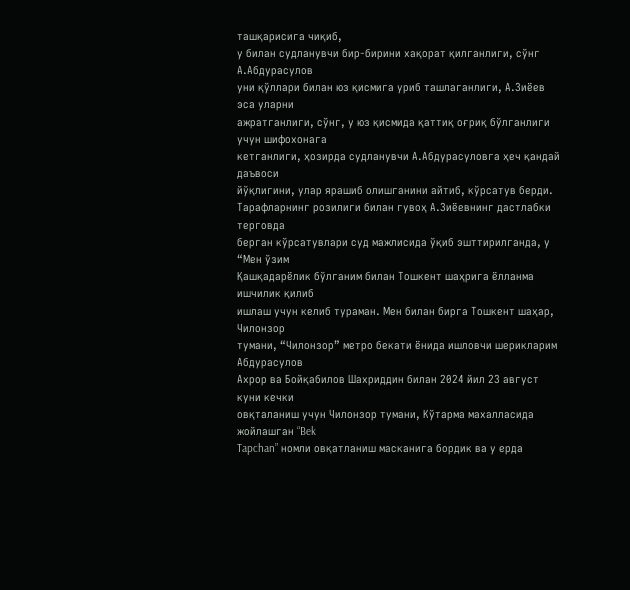ташқарисига чиқиб,
у билан судланувчи бир-бирини хақорат қилганлиги, сўнг А.Абдурасулов
уни қўллари билан юз қисмига уриб ташлаганлиги, А.Зиёев эса уларни
ажратганлиги, сўнг, у юз қисмида қаттиқ оғриқ бўлганлиги учун шифохонага
кетганлиги, ҳозирда судланувчи А.Абдурасуловга ҳеч қандай даъвоси
йўқлигини, улар ярашиб олишганини айтиб, кўрсатув берди.
Тарафларнинг розилиги билан гувоҳ А.Зиёевнинг дастлабки терговда
берган кўрсатувлари суд мажлисида ўқиб эшттирилганда, у “Мен ўзим
Қашқадарёлик бўлганим билан Тошкент шаҳрига ёлланма ишчилик қилиб
ишлаш учун келиб тураман. Мен билан бирга Тошкент шаҳар, Чилонзор
тумани, “Чилонзор” метро бекати ёнида ишловчи шерикларим Абдурасулов
Ахрор ва Бойқабилов Шахриддин билан 2024 йил 23 август куни кечки
овқталаниш учун Чилонзор тумани, Кўтарма махалласида жойлашган “Bek
Tapchan” номли овқатланиш масканига бордик ва у ерда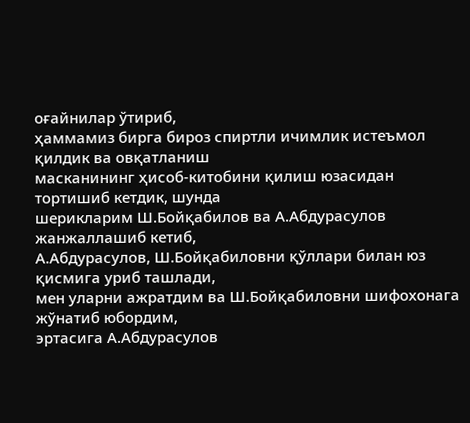оғайнилар ўтириб,
ҳаммамиз бирга бироз спиртли ичимлик истеъмол қилдик ва овқатланиш
масканининг ҳисоб-китобини қилиш юзасидан тортишиб кетдик, шунда
шерикларим Ш.Бойқабилов ва А.Абдурасулов жанжаллашиб кетиб,
А.Абдурасулов, Ш.Бойқабиловни қўллари билан юз қисмига уриб ташлади,
мен уларни ажратдим ва Ш.Бойқабиловни шифохонага жўнатиб юбордим,
эртасига А.Абдурасулов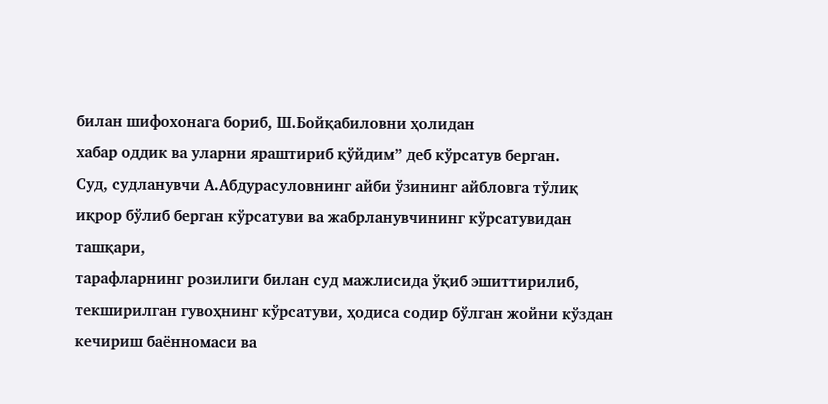билан шифохонага бориб, Ш.Бойқабиловни ҳолидан
хабар оддик ва уларни яраштириб қўйдим” деб кўрсатув берган.
Суд, судланувчи А.Абдурасуловнинг айби ўзининг айбловга тўлиқ
иқрор бўлиб берган кўрсатуви ва жабрланувчининг кўрсатувидан ташқари,
тарафларнинг розилиги билан суд мажлисида ўқиб эшиттирилиб,
текширилган гувоҳнинг кўрсатуви, ҳодиса содир бўлган жойни кўздан
кечириш баённомаси ва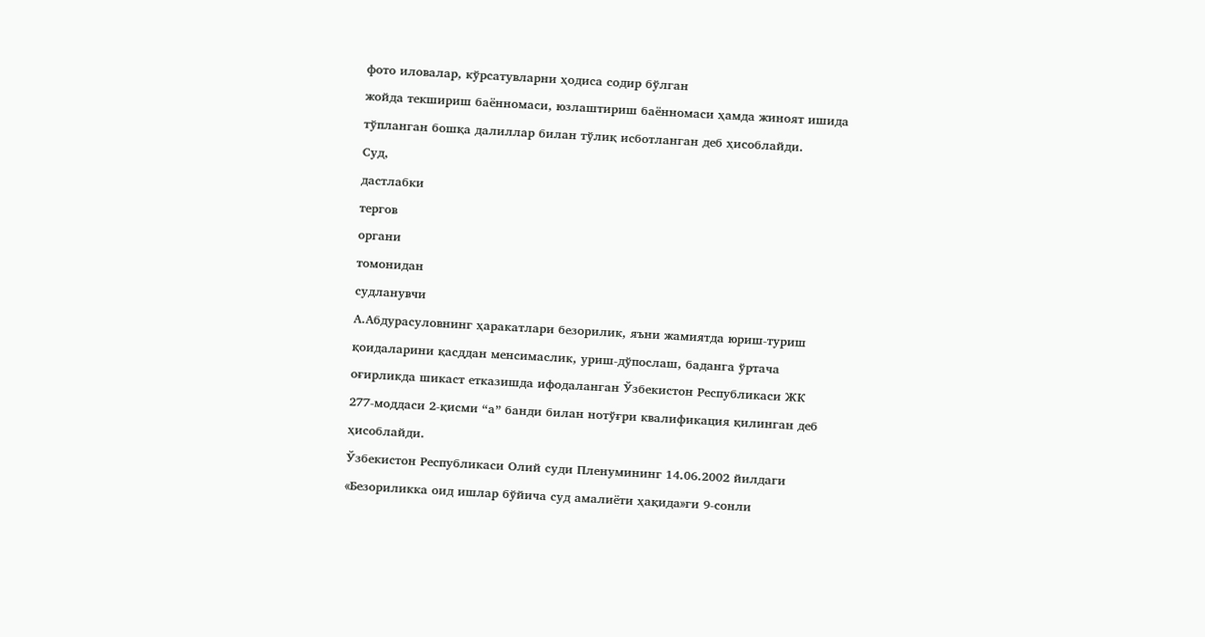фото иловалар, кўрсатувларни ҳодиса содир бўлган
жойда текшириш баённомаси, юзлаштириш баённомаси ҳамда жиноят ишида
тўпланган бошқа далиллар билан тўлиқ исботланган деб ҳисоблайди.
Суд,
дастлабки
тергов
органи
томонидан
судланувчи
А.Абдурасуловнинг ҳаракатлари безорилик, яъни жамиятда юриш-туриш
қоидаларини қасддан менсимаслик, уриш-дўпослаш, баданга ўртача
оғирликда шикаст етказишда ифодаланган Ўзбекистон Республикаси ЖК
277-моддаси 2-қисми “а” банди билан нотўғри квалификация қилинган деб
ҳисоблайди.
Ўзбекистон Республикаси Олий суди Пленумининг 14.06.2002 йилдаги
«Безориликка оид ишлар бўйича суд амалиёти ҳақида»ги 9-сонли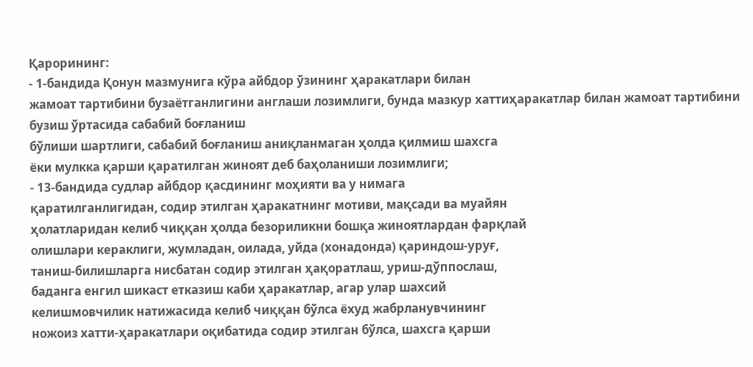Қарорининг:
- 1-бандида Қонун мазмунига кўра айбдор ўзининг ҳаракатлари билан
жамоат тартибини бузаётганлигини англаши лозимлиги, бунда мазкур хаттиҳаракатлар билан жамоат тартибини бузиш ўртасида сабабий боғланиш
бўлиши шартлиги, сабабий боғланиш аниқланмаган ҳолда қилмиш шахсга
ёки мулкка қарши қаратилган жиноят деб баҳоланиши лозимлиги;
- 13-бандида судлар айбдор қасдининг моҳияти ва у нимага
қаратилганлигидан, содир этилган ҳаракатнинг мотиви, мақсади ва муайян
ҳолатларидан келиб чиққан ҳолда безориликни бошқа жиноятлардан фарқлай
олишлари кераклиги, жумладан, оилада, уйда (хонадонда) қариндош-уруғ,
таниш-билишларга нисбатан содир этилган ҳақоратлаш, уриш-дўппослаш,
баданга енгил шикаст етказиш каби ҳаракатлар, агар улар шахсий
келишмовчилик натижасида келиб чиққан бўлса ёхуд жабрланувчининг
ножоиз хатти-ҳаракатлари оқибатида содир этилган бўлса, шахсга қарши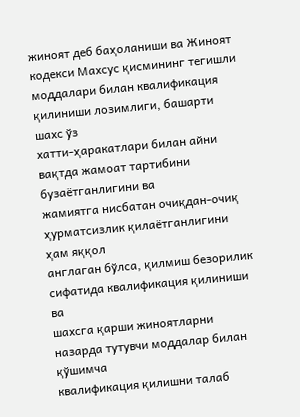жиноят деб баҳоланиши ва Жиноят кодекси Махсус қисмининг тегишли
моддалари билан квалификация қилиниши лозимлиги, башарти шахс ўз
хатти-ҳаракатлари билан айни вақтда жамоат тартибини бузаётганлигини ва
жамиятга нисбатан очиқдан-очиқ ҳурматсизлик қилаётганлигини ҳам яққол
англаган бўлса, қилмиш безорилик сифатида квалификация қилиниши ва
шахсга қарши жиноятларни назарда тутувчи моддалар билан қўшимча
квалификация қилишни талаб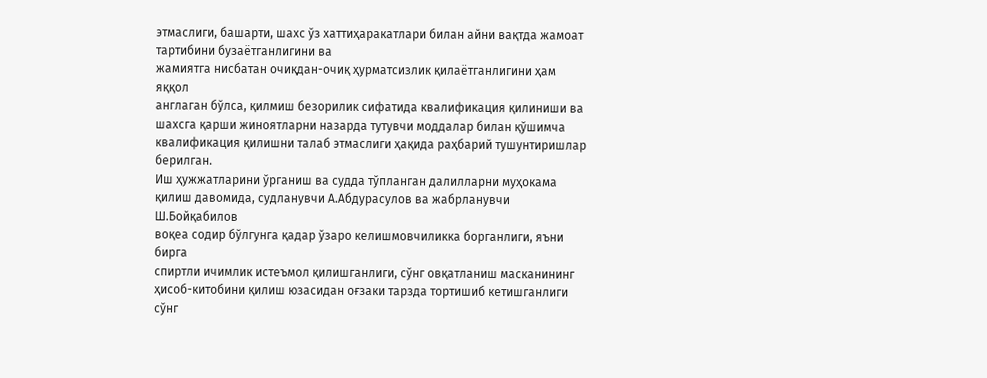этмаслиги, башарти, шахс ўз хаттиҳаракатлари билан айни вақтда жамоат тартибини бузаётганлигини ва
жамиятга нисбатан очиқдан-очиқ ҳурматсизлик қилаётганлигини ҳам яққол
англаган бўлса, қилмиш безорилик сифатида квалификация қилиниши ва
шахсга қарши жиноятларни назарда тутувчи моддалар билан қўшимча
квалификация қилишни талаб этмаслиги ҳақида раҳбарий тушунтиришлар
берилган.
Иш ҳужжатларини ўрганиш ва судда тўпланган далилларни муҳокама
қилиш давомида, судланувчи А.Абдурасулов ва жабрланувчи Ш.Бойқабилов
воқеа содир бўлгунга қадар ўзаро келишмовчиликка борганлиги, яъни бирга
спиртли ичимлик истеъмол қилишганлиги, сўнг овқатланиш масканининг
ҳисоб-китобини қилиш юзасидан оғзаки тарзда тортишиб кетишганлиги сўнг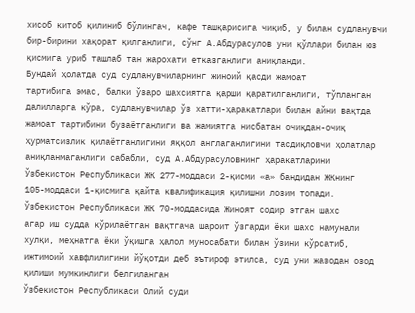хисоб китоб қилиниб бўлингач, кафе ташқарисига чиқиб, у билан судланувчи
бир-бирини хақорат қилганлиги, сўнг А.Абдурасулов уни қўллари билан юз
қисмига уриб ташлаб тан жарохати етказганлиги аниқланди.
Бундай ҳолатда суд судланувчиларнинг жиноий қасди жамоат
тартибига эмас, балки ўзаро шахсиятга қарши қаратилганлиги, тўпланган
далилларга кўра, судланувчилар ўз хатти-ҳаракатлари билан айни вақтда
жамоат тартибини бузаётганлиги ва жамиятга нисбатан очиқдан-очиқ
ҳурматсизлик қилаётганлигини яққол англаганлигини тасдиқловчи ҳолатлар
аниқланмаганлиги сабабли, суд А.Абдурасуловнинг ҳаракатларини
Ўзбекистон Республикаси ЖК 277-моддаси 2-қисми «а» бандидан ЖКнинг
105-моддаси 1-қисмига қайта квалификация қилишни лозим топади.
Ўзбекистон Республикаси ЖК 70-моддасида Жиноят содир этган шахс
агар иш судда кўрилаётган вақтгача шароит ўзгарди ёки шахс намунали
хулқи, меҳнатга ёки ўқишга ҳалол муносабати билан ўзини кўрсатиб,
ижтимоий хавфлилигини йўқотди деб эътироф этилса, суд уни жазодан озод
қилиши мумкинлиги белгиланган
Ўзбекистон Республикаси Олий суди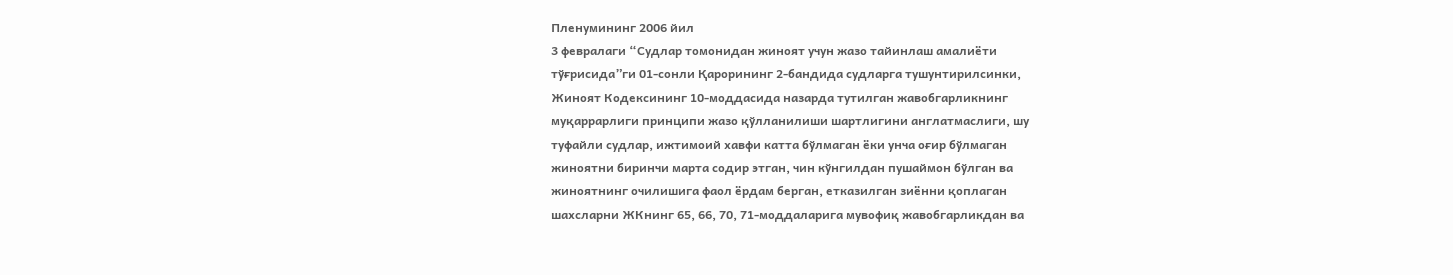Пленумининг 2006 йил
3 февралаги “Судлар томонидан жиноят учун жазо тайинлаш амалиёти
тўғрисида”ги 01-сонли Қарорининг 2-бандида судларга тушунтирилсинки,
Жиноят Кодексининг 10-моддасида назарда тутилган жавобгарликнинг
муқаррарлиги принципи жазо қўлланилиши шартлигини англатмаслиги, шу
туфайли судлар, ижтимоий хавфи катта бўлмаган ёки унча оғир бўлмаган
жиноятни биринчи марта содир этган, чин кўнгилдан пушаймон бўлган ва
жиноятнинг очилишига фаол ёрдам берган, етказилган зиённи қоплаган
шахсларни ЖКнинг 65, 66, 70, 71-моддаларига мувофиқ жавобгарликдан ва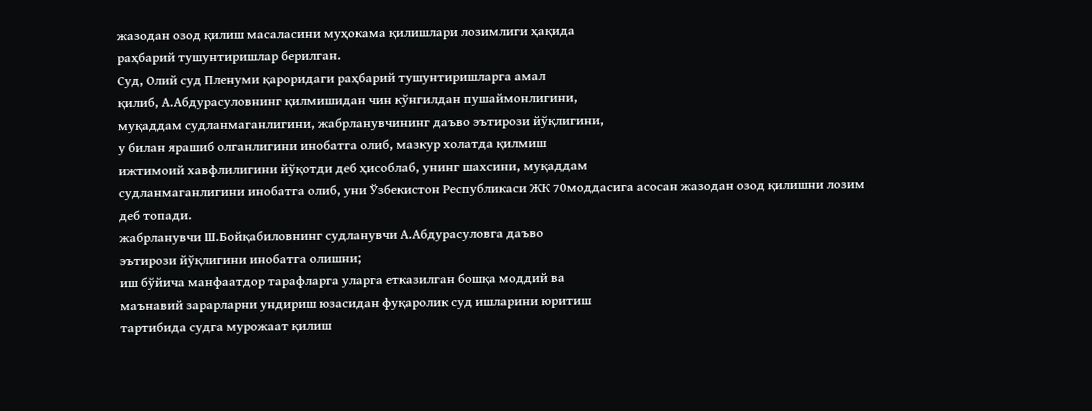жазодан озод қилиш масаласини муҳокама қилишлари лозимлиги ҳақида
раҳбарий тушунтиришлар берилган.
Суд, Олий суд Пленуми қароридаги раҳбарий тушунтиришларга амал
қилиб, А.Абдурасуловнинг қилмишидан чин кўнгилдан пушаймонлигини,
муқаддам судланмаганлигини, жабрланувчининг даъво эътирози йўқлигини,
у билан ярашиб олганлигини инобатга олиб, мазкур холатда қилмиш
ижтимоий хавфлилигини йўқотди деб ҳисоблаб, унинг шахсини, муқаддам
судланмаганлигини инобатга олиб, уни Ўзбекистон Республикаси ЖК 70моддасига асосан жазодан озод қилишни лозим деб топади.
жабрланувчи Ш.Бойқабиловнинг судланувчи А.Абдурасуловга даъво
эътирози йўқлигини инобатга олишни;
иш бўйича манфаатдор тарафларга уларга етказилган бошқа моддий ва
маънавий зарарларни ундириш юзасидан фуқаролик суд ишларини юритиш
тартибида судга мурожаат қилиш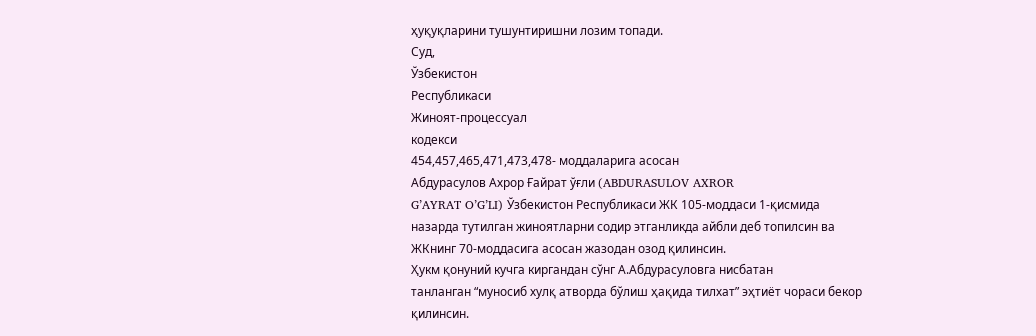ҳуқуқларини тушунтиришни лозим топади.
Суд,
Ўзбекистон
Республикаси
Жиноят-процессуал
кодекси
454,457,465,471,473,478- моддаларига асосан
Абдурасулов Ахрор Ғайрат ўғли (ABDURASULOV AXROR
G’AYRAT O’G’LI) Ўзбекистон Республикаси ЖК 105-моддаси 1-қисмида
назарда тутилган жиноятларни содир этганликда айбли деб топилсин ва
ЖКнинг 70-моддасига асосан жазодан озод қилинсин.
Ҳукм қонуний кучга киргандан сўнг А.Абдурасуловга нисбатан
танланган “муносиб хулқ атворда бўлиш ҳақида тилхат” эҳтиёт чораси бекор
қилинсин.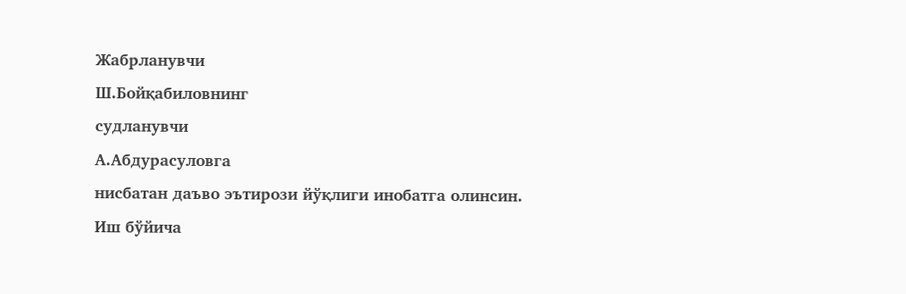Жабрланувчи
Ш.Бойқабиловнинг
судланувчи
А.Абдурасуловга
нисбатан даъво эътирози йўқлиги инобатга олинсин.
Иш бўйича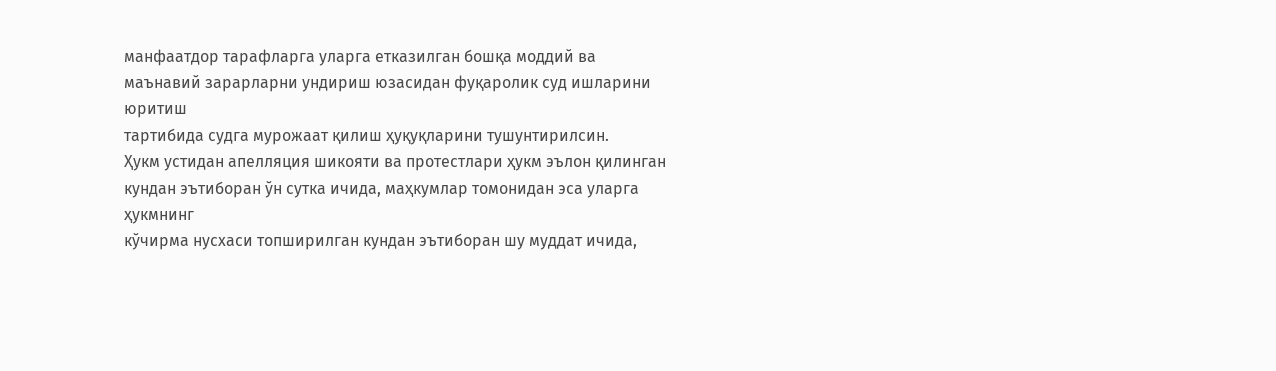манфаатдор тарафларга уларга етказилган бошқа моддий ва
маънавий зарарларни ундириш юзасидан фуқаролик суд ишларини юритиш
тартибида судга мурожаат қилиш ҳуқуқларини тушунтирилсин.
Ҳукм устидан апелляция шикояти ва протестлари ҳукм эълон қилинган
кундан эътиборан ўн сутка ичида, маҳкумлар томонидан эса уларга ҳукмнинг
кўчирма нусхаси топширилган кундан эътиборан шу муддат ичида,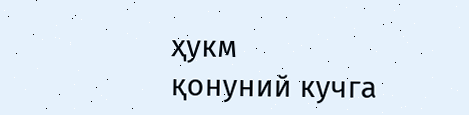ҳукм
қонуний кучга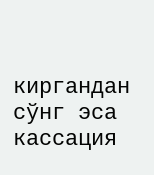киргандан сўнг эса кассация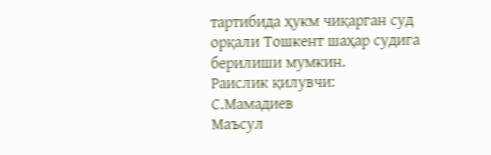тартибида ҳукм чиқарган суд
орқали Тошкент шаҳар судига берилиши мумкин.
Раислик қилувчи:
С.Мамадиев
Маъсул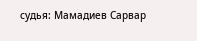судья: Мамадиев Сарвар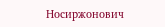Носиржонович